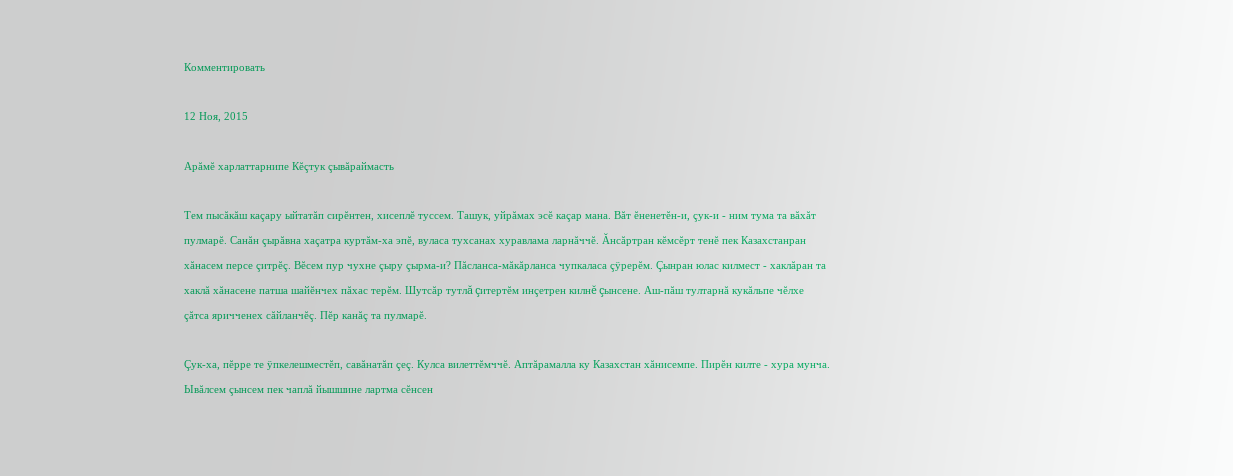Комментировать

12 Ноя, 2015

Арăмĕ харлаттарнипе Кĕçтук çывăраймасть

Тем пысăкăш каçару ыйтатăп сирĕнтен, хисеплĕ туссем. Ташук, уйрăмах эсĕ каçар мана. Вăт ĕненетĕн-и, çук-и - ним тума та вăхăт пулмарĕ. Санăн çырăвна хаçатра куртăм-ха эпĕ, вуласа тухсанах хуравлама ларнăччĕ. Ăнсăртран кĕмсĕрт тенĕ пек Казахстанран хăнасем персе çитрĕç. Вĕсем пур чухне çыру çырма-и? Пăсланса-мăкăрланса чупкаласа çÿрерĕм. Çынран юлас килмест - хаклăран та хаклă хăнасене патша шайĕнчех пăхас терĕм. Шутсăр тутлă çитертĕм инçетрен килнĕ çынсене. Аш-пăш тултарнă кукăльпе чĕлхе çăтса яричченех сăйланчĕç. Пĕр канăç та пулмарĕ.

Çук-ха, пĕрре те ÿпкелешместĕп, савăнатăп çеç. Кулса вилеттĕмччĕ. Аптăрамалла ку Казахстан хăнисемпе. Пирĕн килте - хура мунча. Ывăлсем çынсем пек чаплă йышшине лартма сĕнсен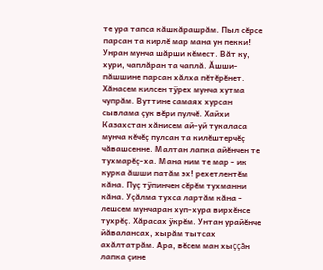те ура тапса кăшкăрашрăм. Пыл сĕрсе парсан та кирлĕ мар мана ун пекки! Унран мунча шăрши кĕмест. Вăт ку, хури, чаплăран та чаплă. Ăшши-пăшшине парсан хăлха пĕтĕрĕнет. Хăнасем килсен тÿрех мунча хутма чупрăм. Вуттине самаях хурсан сывлама çук вĕри пулчĕ. Хайхи Казахстан хăнисем ай-уй тукаласа мунча кĕчĕç пулсан та килĕштерчĕç чăвашсенне. Малтан лапка айĕнчен те тухмарĕç-ха. Мана ним те мар - ик курка ăшши патăм эх! рехетлентĕм кăна. Пуç тÿпинчен сĕрĕм тухманни кăна. Уçăлма тухса лартăм кăна - лешсем мунчаран хуп-хура вирхĕнсе тухрĕç. Хăрасах ÿкрĕм. Унтан урайĕнче йăвалансах, хырăм тытсах ахăлтатрăм. Ара, вĕсем ман хыççăн лапка çине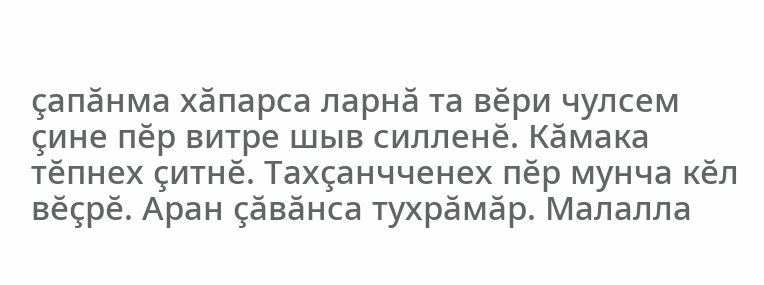çапăнма хăпарса ларнă та вĕри чулсем çине пĕр витре шыв силленĕ. Кăмака тĕпнех çитнĕ. Тахçанчченех пĕр мунча кĕл вĕçрĕ. Аран çăвăнса тухрăмăр. Малалла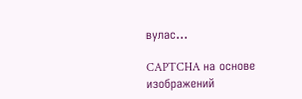вулас...

CAPTCHA на основе изображений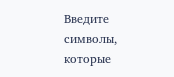Введите символы, которые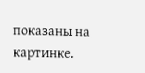показаны на картинке.